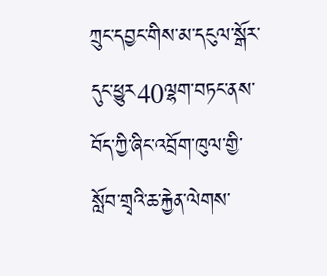ཀྲུང་དབྱང་གིས་མ་དངུལ་སྒོར་དུང་ཕྱུར40ལྷག་བཏང་ནས་བོད་ཀྱི་ཞིང་འབྲོག་ཁུལ་གྱི་སློབ་གྲྭའི་ཆ་རྐྱེན་ལེགས་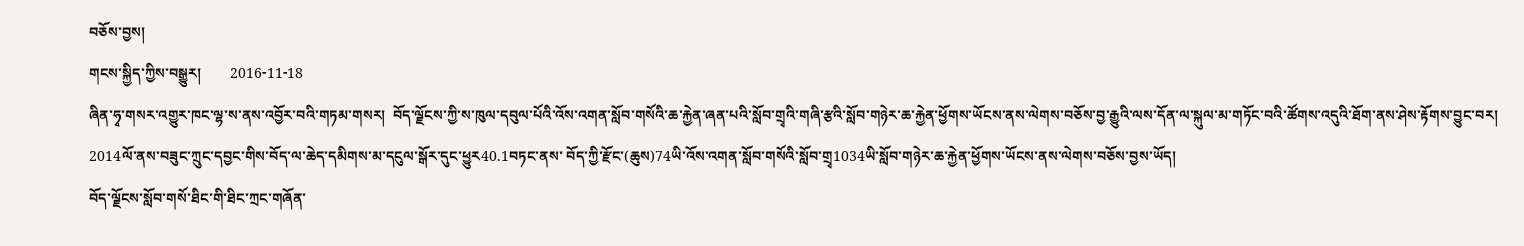བཅོས་བྱས།
གངས་སྐྱིད་ཀྱིས་བསྒྱུར།        2016-11-18
ཞིན་ཧྭ་གསར་འགྱུར་ཁང་ལྷ་ས་ནས་འབྱོར་བའི་གཏམ་གསར།  བོད་ལྗོངས་ཀྱི་ས་ཁུལ་དབུལ་པོའི་འོས་འགན་སློབ་གསོའི་ཆ་རྐྱེན་ཞན་པའི་སློབ་གྲྭའི་གཞི་རྩའི་སློབ་གཉེར་ཆ་རྐྱེན་ཕྱོགས་ཡོངས་ནས་ལེགས་བཅོས་བྱ་རྒྱུའི་ལས་དོན་ལ་སྐུལ་མ་གཏོང་བའི་ཚོགས་འདུའི་ཐོག་ནས་ཤེས་རྟོགས་བྱུང་བར། 2014ལོ་ནས་བཟུང་ཀྲུང་དབྱང་གིས་བོད་ལ་ཆེད་དམིགས་མ་དངུལ་སྒོར་དུང་ཕྱུར40.1བཏང་ནས་ བོད་ཀྱི་རྫོང་(ཆུས)74ཡི་འོས་འགན་སློབ་གསོའི་སློབ་གྲྭ1034ཡི་སློབ་གཉེར་ཆ་རྐྱེན་ཕྱོགས་ཡོངས་ནས་ལེགས་བཅོས་བྱས་ཡོད།
བོད་ལྗོངས་སློབ་གསོ་ཐིང་གི་ཐིང་ཀྲང་གཞོན་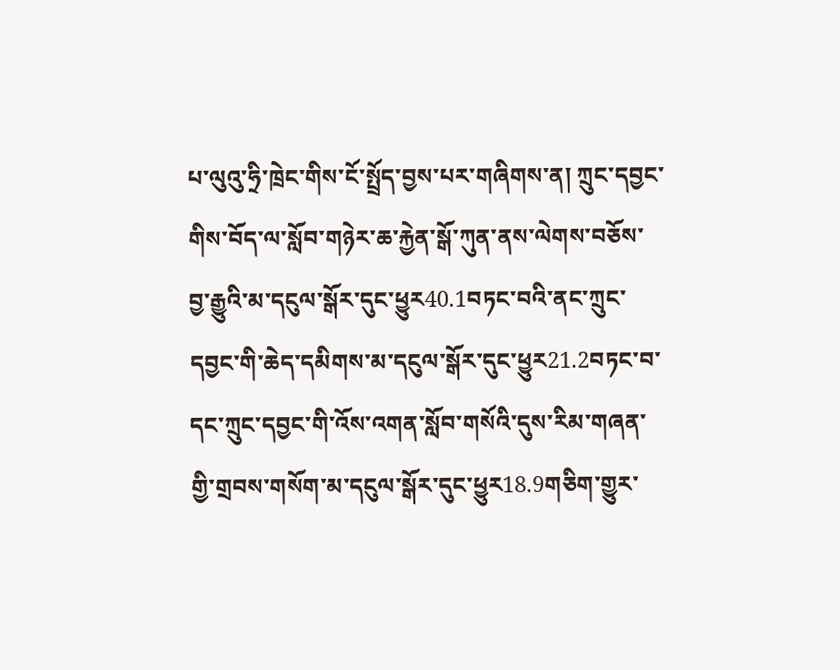པ་ལུའུ་ཧྲི་ཁྲེང་གིས་ངོ་སྤྲོད་བྱས་པར་གཞིགས་ན། ཀྲུང་དབྱང་གིས་བོད་ལ་སློབ་གཉེར་ཆ་རྐྱེན་སྒོ་ཀུན་ནས་ལེགས་བཅོས་བྱ་རྒྱུའི་མ་དངུལ་སྒོར་དུང་ཕྱུར40.1བཏང་བའི་ནང་ཀྲུང་དབྱང་གི་ཆེད་དམིགས་མ་དངུལ་སྒོར་དུང་ཕྱུར21.2བཏང་བ་དང་ཀྲུང་དབྱང་གི་འོས་འགན་སློབ་གསོའི་དུས་རིམ་གཞན་གྱི་གྲབས་གསོག་མ་དངུལ་སྒོར་དུང་ཕྱུར18.9གཅིག་གྱུར་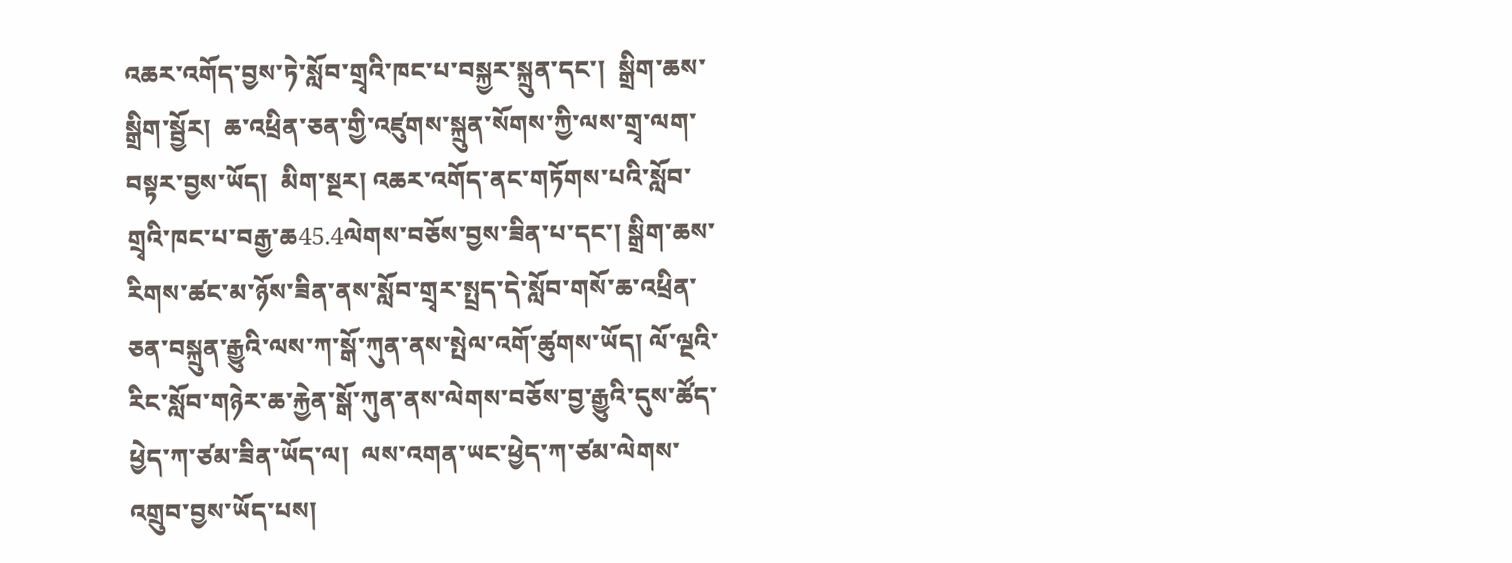འཆར་འགོད་བྱས་ཏེ་སློབ་གྲྭའི་ཁང་པ་བསྐྱར་སྐྲུན་དང་།  སྒྲིག་ཆས་སྒྲིག་སྦྱོར།  ཆ་འཕྲིན་ཅན་གྱི་འཛུགས་སྐྲུན་སོགས་ཀྱི་ལས་གྲྭ་ལག་བསྟར་བྱས་ཡོད།  མིག་སྔར། འཆར་འགོད་ནང་གཏོགས་པའི་སློབ་གྲྭའི་ཁང་པ་བརྒྱ་ཆ45.4ལེགས་བཅོས་བྱས་ཟིན་པ་དང་། སྒྲིག་ཆས་རིགས་ཚང་མ་ཉོས་ཟིན་ནས་སློབ་གྲྭར་སྤྲད་དེ་སློབ་གསོ་ཆ་འཕྲིན་ཅན་བསྐྲུན་རྒྱུའི་ལས་ཀ་སྒོ་ཀུན་ནས་སྤེལ་འགོ་ཚུགས་ཡོད། ལོ་ལྔའི་རིང་སློབ་གཉེར་ཆ་རྐྱེན་སྒོ་ཀུན་ནས་ལེགས་བཅོས་བྱ་རྒྱུའི་དུས་ཚོད་ཕྱེད་ཀ་ཙམ་ཟིན་ཡོད་ལ།  ལས་འགན་ཡང་ཕྱེད་ཀ་ཙམ་ལེགས་འགྲུབ་བྱས་ཡོད་པས།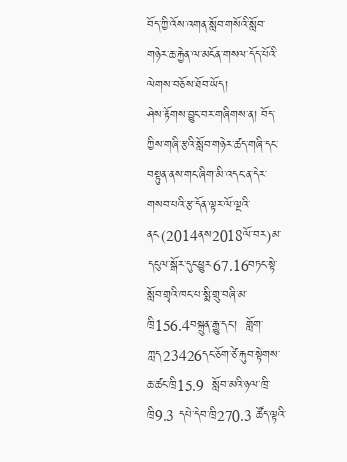བོད་ཀྱི་འོས་འགན་སློབ་གསོའི་སློབ་གཉེར་ཆ་རྐྱེན་ལ་མངོན་གསལ་དོད་པོའི་ལེགས་བཅོས་ཐོབ་ཡོད།
ཤེས་རྟོགས་བྱུང་བར་གཞིགས་ན། བོད་ཀྱིས་གཞི་རྩའི་སློབ་གཉེར་ཚད་གཞི་དང་བསྟུན་ནས་གང་ཞིག་མི་འདང་ན་དེར་གསབ་པའི་རྩ་དོན་ལྟར་ལོ་ལྔའི་ནང(2014ནས2018ལོ་བར)མ་དངུལ་སྒོར་དུང་ཕྱུར67.16བཏང་སྟེ་སློབ་གྲྭའི་ཁང་པ་སྨི་གྲུ་བཞི་མ་ཁྲི156.4བསྐྲུན་རྒྱུ་དང་།  གློག་ཀླད23426དང་ཅོག་ཙེ་རྐུབ་སྟེགས་ཆ་ཚང་ཁྲི15.9  སློབ་མའི་ཉལ་ཁྲི་ཁྲི9.3 དཔེ་དེབ་ཁྲི270.3 ཚོད་ལྟའི་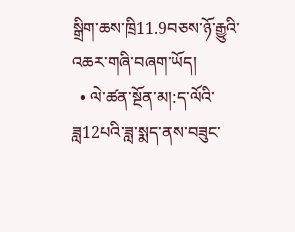སྒྲིག་ཆས་ཁྲི11.9བཅས་ཉོ་རྒྱུའི་འཆར་གཞི་བཞག་ཡོད།
  • ལེ་ཚན་སྔོན་མ།:ད་ལོའི་ཟླ12པའི་ཟླ་སྨད་ནས་བཟུང་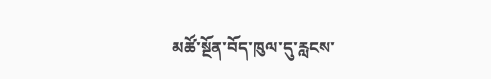མཚོ་སྔོན་བོད་ཁུལ་དུ་རླངས་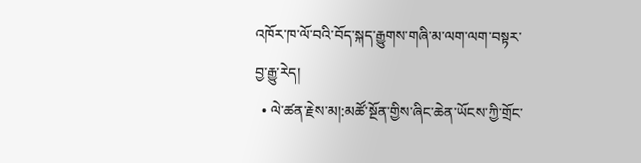འཁོར་ཁ་ལོ་བའི་བོད་སྐད་རྒྱུགས་གཞི་མ་ལག་ལག་བསྟར་བྱ་རྒྱུ་རེད།
  • ལེ་ཚན་རྗེས་མ།:མཚོ་སྔོན་གྱིས་ཞིང་ཆེན་ཡོངས་ཀྱི་གྲོང་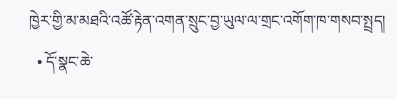ཁྱེར་གྱི་མ་མཐའི་འཚོ་རྟེན་འགན་སྲུང་བྱ་ཡུལ་ལ་གྲང་འགོག་ཁ་གསབ་སྤྲད།
  • དོ་སྣང་ཆེ་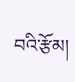བའི་རྩོམ།